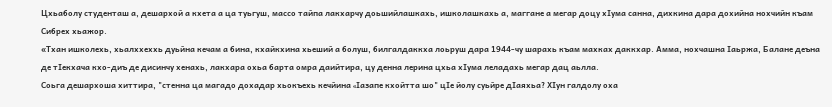Цхьаболу студенташ а, дешархой а кхета а ца туьгуш, массо тайпа лакхарчу доьшийлашкахь, ишколашкахь а, маггане а мегар доцу хIума санна, дихкина дара дохийна нохчийн къам Сибрех хьажор.
«Тхан ишколехь, хьалххеххь дуьйна кечам а бина, кхайкхина хьеший а болуш, билгалдаккха лоьруш дара 1944-чу шарахь къам махках даккхар. Амма, нохчашна Iаьржа, Балане деъна де тIекхача кхо-диъ де дисинчу хенахь, лакхара охьа барта омра даийтира, цу денна лерина цхьа хIума леладахь мегар дац аьлла.
Соьга дешархоша хиттира, "стенна ца магадо дохадар хьокъехь кечйина «Iазапе кхойтта шо" цIе йолу суьйре дIаяхьа? ХIун галдолу оха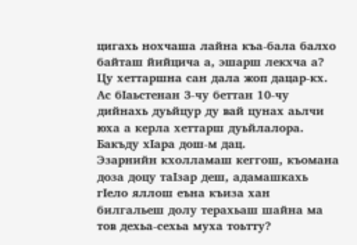цигахь нохчаша лайна къа-бала балхо байташ йийцича а, эшарш лекхча а? Цу хеттаршна сан дала жоп дацар-кх. Ас бIаьстенан 3-чу беттан 10-чу дийнахь дуьйцур ду вай цунах аьлчи юха а керла хеттарш дуьйлалора. Бакъду хIара дош-м дац.
Эзарнийн кхолламаш кеггош, къомана доза доцу таIзар деш, адамашкахь гIело яллош еъна къиза хан билгальеш долу терахьаш шайна ма тов дехьа-сехьа муха тоьтту?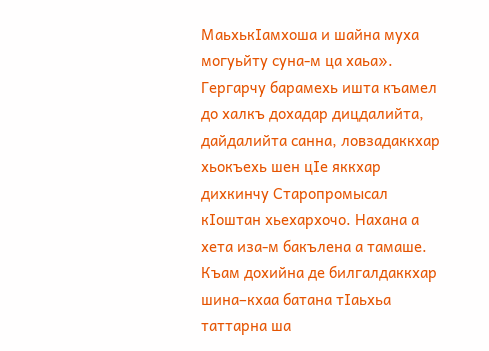МаьхькIамхоша и шайна муха могуьйту суна-м ца хаьа».
Гергарчу барамехь ишта къамел до халкъ дохадар дицдалийта, дайдалийта санна, ловзадаккхар хьокъехь шен цIе яккхар дихкинчу Старопромысал кIоштан хьехархочо. Нахана а хета иза-м бакълена а тамаше. Къам дохийна де билгалдаккхар шина–кхаа батана тIаьхьа таттарна ша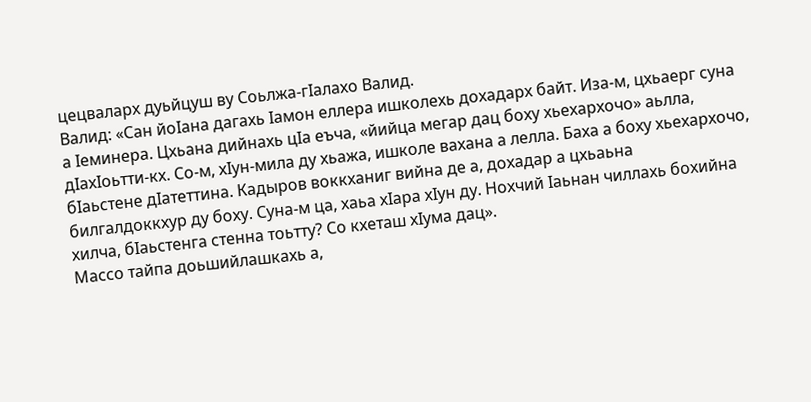цецваларх дуьйцуш ву Соьлжа-гIалахо Валид.
Валид: «Сан йоIана дагахь Iамон еллера ишколехь дохадарх байт. Иза-м, цхьаерг суна а Iеминера. Цхьана дийнахь цIа еъча, «йийца мегар дац боху хьехархочо» аьлла, дIахIоьтти-кх. Со-м, хIун-мила ду хьажа, ишколе вахана а лелла. Баха а боху хьехархочо, бIаьстене дIатеттина. Кадыров воккханиг вийна де а, дохадар а цхьаьна билгалдоккхур ду боху. Суна-м ца, хаьа хIара хIун ду. Нохчий Iаьнан чиллахь бохийна хилча, бIаьстенга стенна тоьтту? Со кхеташ хIума дац».
Массо тайпа доьшийлашкахь а,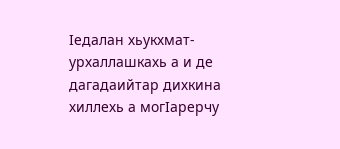Iедалан хьукхмат-урхаллашкахь а и де дагадаийтар дихкина хиллехь а могIарерчу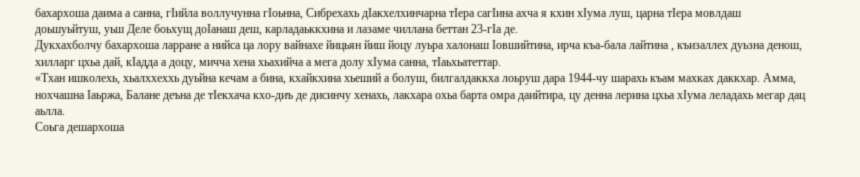бахархоша даима а санна, гIийла воллучунна гIоьнна, Сибрехахь дIакхелхинчарна тIера сагIина ахча я кхин хIума луш, царна тIера мовлдаш доьшуьйтуш, уьш Деле боьхущ доIанаш деш, карладаьккхина и лазаме чиллана беттан 23-гIа де.
Дукхахболчу бахархоша ларране а нийса ца лору вайнахе йицьян йиш йоцу луьра халонаш Iовшийтина, ирча къа-бала лайтина , къизаллех дуьзна денош, хилларг цхьа дай, кIадда а доцу, мичча хена хьахийча а мега долу хIума санна, тIаьхьатеттар.
«Тхан ишколехь, хьалххеххь дуьйна кечам а бина, кхайкхина хьеший а болуш, билгалдаккха лоьруш дара 1944-чу шарахь къам махках даккхар. Амма, нохчашна Iаьржа, Балане деъна де тIекхача кхо-диъ де дисинчу хенахь, лакхара охьа барта омра даийтира, цу денна лерина цхьа хIума леладахь мегар дац аьлла.
Соьга дешархоша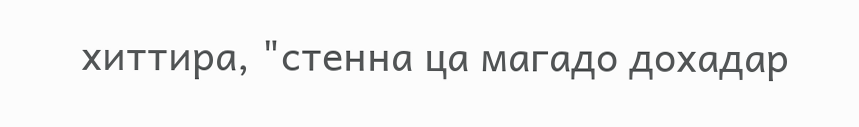хиттира, "стенна ца магадо дохадар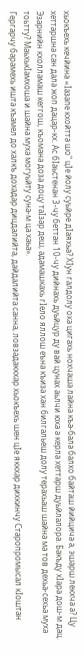хьокъехь кечйина «Iазапе кхойтта шо" цIе йолу суьйре дIаяхьа? ХIун галдолу оха цигахь нохчаша лайна къа-бала балхо байташ йийцича а, эшарш лекхча а? Цу хеттаршна сан дала жоп дацар-кх. Ас бIаьстенан 3-чу беттан 10-чу дийнахь дуьйцур ду вай цунах аьлчи юха а керла хеттарш дуьйлалора. Бакъду хIара дош-м дац.
Эзарнийн кхолламаш кеггош, къомана доза доцу таIзар деш, адамашкахь гIело яллош еъна къиза хан билгальеш долу терахьаш шайна ма тов дехьа-сехьа муха тоьтту? МаьхькIамхоша и шайна муха могуьйту суна-м ца хаьа».
Гергарчу барамехь ишта къамел до халкъ дохадар дицдалийта, дайдалийта санна, ловзадаккхар хьокъехь шен цIе яккхар дихкинчу Старопромысал кIоштан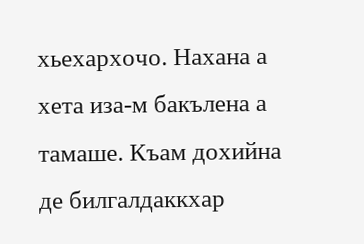хьехархочо. Нахана а хета иза-м бакълена а тамаше. Къам дохийна де билгалдаккхар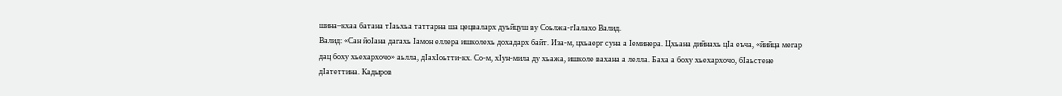шина–кхаа батана тIаьхьа таттарна ша цецваларх дуьйцуш ву Соьлжа-гIалахо Валид.
Валид: «Сан йоIана дагахь Iамон еллера ишколехь дохадарх байт. Иза-м, цхьаерг суна а Iеминера. Цхьана дийнахь цIа еъча, «йийца мегар дац боху хьехархочо» аьлла, дIахIоьтти-кх. Со-м, хIун-мила ду хьажа, ишколе вахана а лелла. Баха а боху хьехархочо, бIаьстене дIатеттина. Кадыров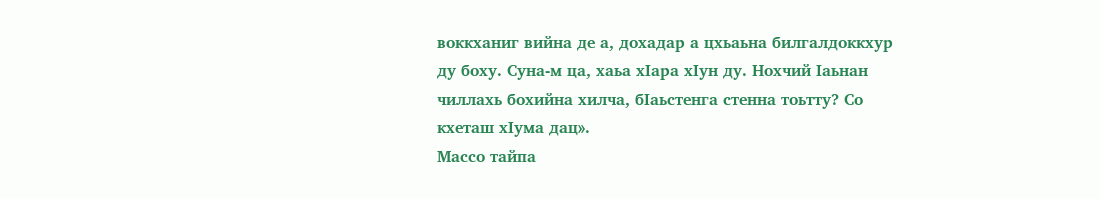воккханиг вийна де а, дохадар а цхьаьна билгалдоккхур ду боху. Суна-м ца, хаьа хIара хIун ду. Нохчий Iаьнан чиллахь бохийна хилча, бIаьстенга стенна тоьтту? Со кхеташ хIума дац».
Массо тайпа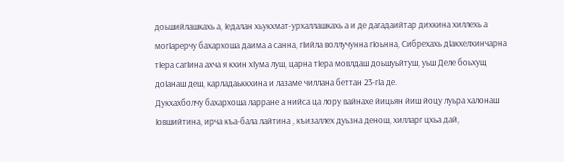доьшийлашкахь а, Iедалан хьукхмат-урхаллашкахь а и де дагадаийтар дихкина хиллехь а могIарерчу бахархоша даима а санна, гIийла воллучунна гIоьнна, Сибрехахь дIакхелхинчарна тIера сагIина ахча я кхин хIума луш, царна тIера мовлдаш доьшуьйтуш, уьш Деле боьхущ доIанаш деш, карладаьккхина и лазаме чиллана беттан 23-гIа де.
Дукхахболчу бахархоша ларране а нийса ца лору вайнахе йицьян йиш йоцу луьра халонаш Iовшийтина, ирча къа-бала лайтина , къизаллех дуьзна денош, хилларг цхьа дай,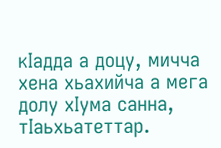кIадда а доцу, мичча хена хьахийча а мега долу хIума санна, тIаьхьатеттар.